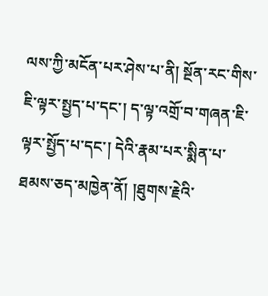ལས་ཀྱི་མངོན་པར་ཤེས་པ་ནི། སྔོན་རང་གིས་ཇི་ལྟར་སྤྱད་པ་དང་། ད་ལྟ་འགྲོ་བ་གཞན་ཇི་ལྟར་སྤྱོད་པ་དང་། དེའི་རྣམ་པར་སྨིན་པ་ཐམས་ཅད་མཁྱེན་ནོ། །ཐུགས་རྗེའི་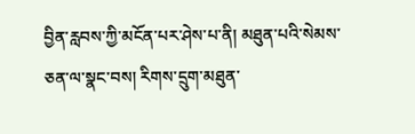བྱིན་རླབས་ཀྱི་མངོན་པར་ཤེས་པ་ནི། མཐུན་པའི་སེམས་ཅན་ལ་སྣང་བས། རིགས་དྲུག་མཐུན་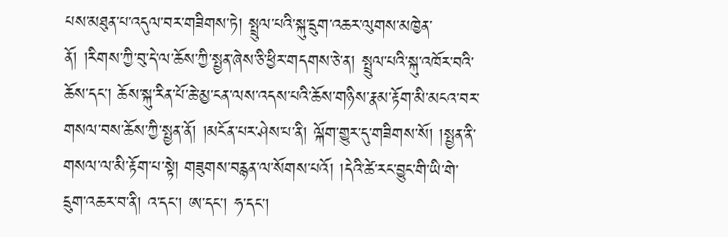པས་མཐུན་པ་འདུལ་བར་གཟིགས་ཏེ། སྤྲུལ་པའི་སྐུ་དྲུག་འཆར་ལུགས་མཁྱེན་ནོ། །རིགས་ཀྱི་བུ་དེ་ལ་ཆོས་ཀྱི་སྤྱན་ཞེས་ཅི་ཕྱིར་གདགས་ཅེ་ན། སྤྲུལ་པའི་སྐུ་འཁོར་བའི་ཆོས་དང་། ཆོས་སྐུ་རིན་པོ་ཆེ་མྱ་ངན་ལས་འདས་པའི་ཆོས་གཉིས་རྣམ་རྟོག་མི་མངའ་བར་གསལ་བས་ཆོས་ཀྱི་སྤྱན་ནོ། །མངོན་པར་ཤེས་པ་ནི། ལྐོག་གྱུར་དུ་གཟིགས་སོ། །སྤྱན་ནི་གསལ་ལ་མི་རྟོག་པ་སྟེ། གཟུགས་བརྙན་ལ་སོགས་པའོ། །དེའི་ཚེ་རང་བྱུང་གི་ཡི་གེ་དྲུག་འཆར་བ་ནི། འ་དང་། ཨ་དང་། ཧ་དང་།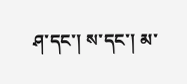ཤ་དང་། ས་དང་། མ་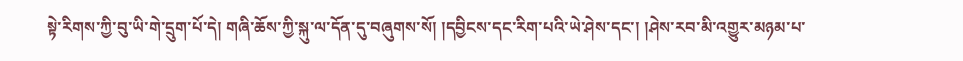སྟེ་རིགས་ཀྱི་བུ་ཡི་གེ་དྲུག་པོ་དེ། གཞི་ཆོས་ཀྱི་སྐུ་ལ་དོན་དུ་བཞུགས་སོ། །དབྱིངས་དང་རིག་པའི་ཡེ་ཤེས་དང་། །ཤེས་རབ་མི་འགྱུར་མཉམ་པ་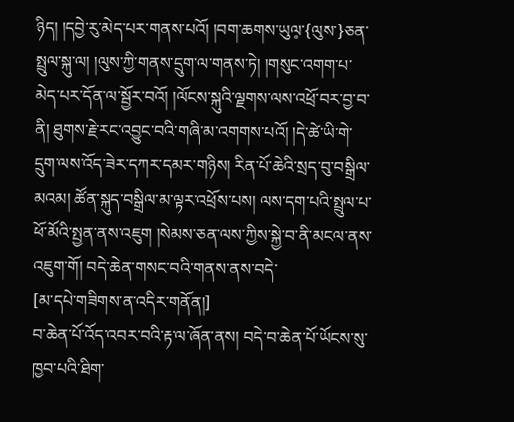ཉིད། །དབྱེ་རུ་མེད་པར་གནས་པའོ། །བག་ཆགས་ཡུལ༷་{ལུས་}ཅན་སྤྲུལ་སྐུ་ལ། །ལུས་ཀྱི་གནས་དྲུག་ལ་གནས་ཏེ། །གསུང་འགག་པ་མེད་པར་དོན་ལ་སྦྱོར་བའོ། །ལོངས་སྐུའི་ལྗགས་ལས་འཕྲོ་བར་བྱ་བ་ནི། ཐུགས་རྗེ་རང་འབྱུང་བའི་གཞི་མ་འགགས་པའོ། །དེ་ཚེ་ཡི་གེ་དྲུག་ལས་འོད་ཟེར་དཀར་དམར་གཉིས། རིན་པོ་ཆེའི་སྲད་བུ་བསྒྲིལ་མའམ། ཚོན་སྐུད་བསྒྲིལ་མ་ལྟར་འཕྲོས་པས། ལས་དག་པའི་སྤྲུལ་པ་ཕོ་མོའི་སྤྱན་ནས་འཇུག །སེམས་ཅན་ལས་ཀྱིས་སྐྱེ་བ་ནི་མངལ་ནས་འཇུག་གོ། བདེ་ཆེན་གསང་བའི་གནས་ནས་བདེ་
[མ་དཔེ་གཟིགས་ན་འདིར་གནོན།]
བ་ཆེན་པོ་འོད་འབར་བའི་རྟ་ལ་ཞོན་ནས། བདེ་བ་ཆེན་པོ་ཡོངས་སུ་ཁྱབ་པའི་ཐིག་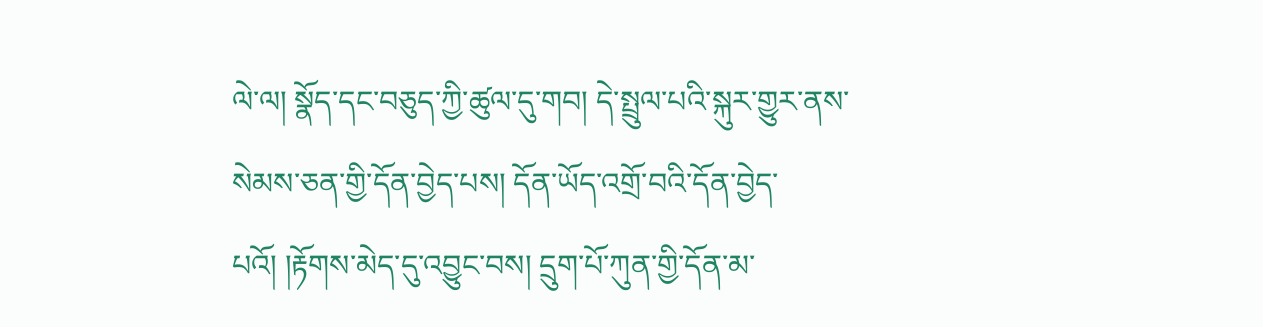ལེ་ལ། སྣོད་དང་བཅུད་ཀྱི་ཚུལ་དུ་གབ། དེ་སྤྲུལ་པའི་སྐུར་གྱུར་ནས་སེམས་ཅན་གྱི་དོན་བྱེད་པས། དོན་ཡོད་འགྲོ་བའི་དོན་བྱེད་པའོ། །རྟོགས་མེད་དུ་འབྱུང་བས། དྲུག་པོ་ཀུན་གྱི་དོན་མ་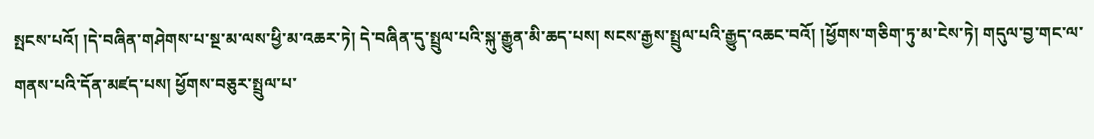སྤངས་པའོ། །དེ་བཞིན་གཤེགས་པ་སྔ་མ་ལས་ཕྱི་མ་འཆར་ཏེ། དེ་བཞིན་དུ་སྤྲུལ་པའི་སྐུ་རྒྱུན་མི་ཆད་པས། སངས་རྒྱས་སྤྲུལ་པའི་རྒྱུད་འཆང་བའོ། །ཕྱོགས་གཅིག་ཏུ་མ་ངེས་ཏེ། གདུལ་བྱ་གང་ལ་གནས་པའི་དོན་མཛད་པས། ཕྱོགས་བཅུར་སྤྲུལ་པ་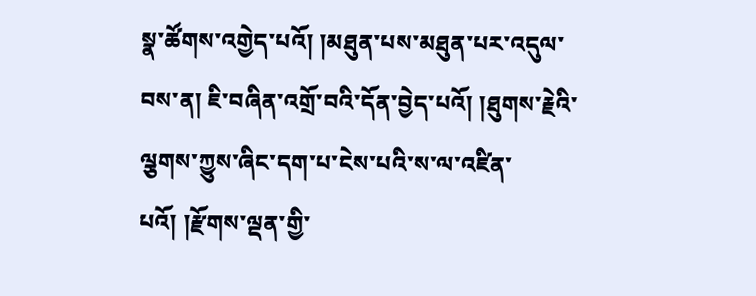སྣ་ཚོགས་འགྱེད་པའོ། །མཐུན་པས་མཐུན་པར་འདུལ་བས་ན། ཇི་བཞིན་འགྲོ་བའི་དོན་བྱེད་པའོ། །ཐུགས་རྗེའི་ལྕགས་ཀྱུས་ཞིང་དག་པ་ངེས་པའི་ས་ལ་འཛིན་པའོ། །རྫོགས་ལྡན་གྱི་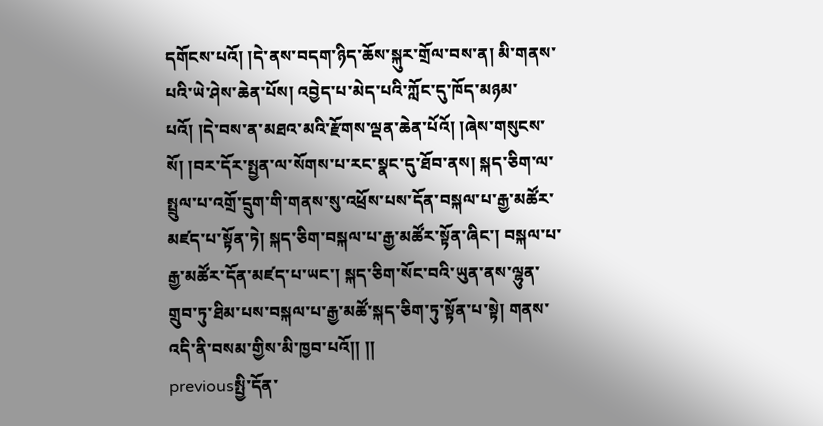དགོངས་པའོ། །དེ་ནས་བདག་ཉིད་ཆོས་སྐུར་གྲོལ་བས་ན། མི་གནས་པའི་ཡེ་ཤེས་ཆེན་པོས། འབྱེད་པ་མེད་པའི་ཀློང་དུ་ཁོད་མཉམ་པའོ། །དེ་བས་ན་མཐའ་མའི་རྫོགས་ལྡན་ཆེན་པོའོ། །ཞེས་གསུངས་སོ། །བར་དོར་སྤྱན་ལ་སོགས་པ་རང་སྣང་དུ་ཐོབ་ནས། སྐད་ཅིག་ལ་སྤྲུལ་པ་འགྲོ་དྲུག་གི་གནས་སུ་འཕྲོས་པས་དོན་བསྐལ་པ་རྒྱ་མཚོར་མཛད་པ་སྟོན་ཏེ། སྐད་ཅིག་བསྐལ་པ་རྒྱ་མཚོར་སྟོན་ཞིང་། བསྐལ་པ་རྒྱ་མཚོར་དོན་མཛད་པ་ཡང་། སྐད་ཅིག་སོང་བའི་ཡུན་ནས་ལྷུན་གྲུབ་ཏུ་ཐིམ་པས་བསྐལ་པ་རྒྱ་མཚོ་སྐད་ཅིག་ཏུ་སྟོན་པ་སྟེ། གནས་འདི་ནི་བསམ་གྱིས་མི་ཁྱབ་པའོ།། །།
previousསྤྱི་དོན་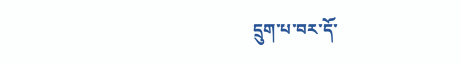དྲུག་པ་བར་དོ་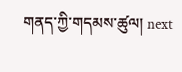གནད་ཀྱི་གདམས་ཚུལ། next